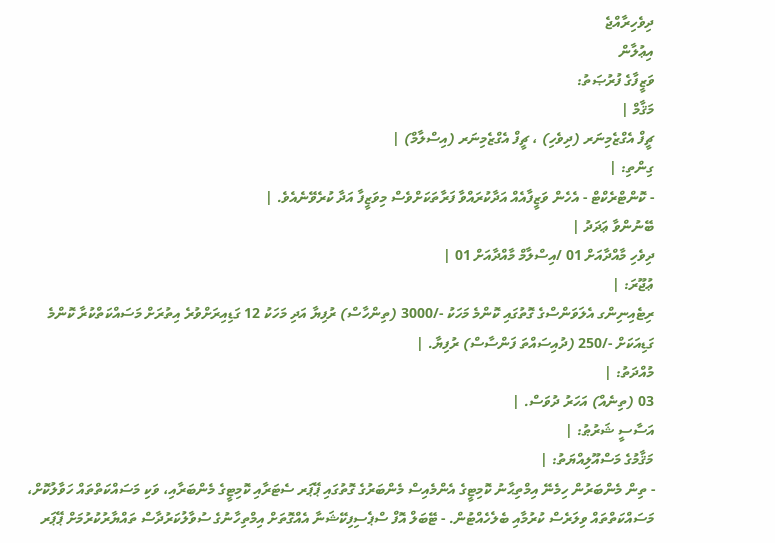ދިވެހިރާއްޖެ
އިޢުލާން
ވަޒީފާގެ ފުރުޞަތު:
މަޤާމް |
ޗީފް އެގްޒެމިނަރ (ދިވެހި) ، ޗީފް އެގްޒެމިނަރ (އިސްލާމް) |
ގިންތި: |
- ކޮންޓްރެކްޓް - އެހެން ވަޒީފާއެއް އަދާކުރައްވާ ފަރާތަކަށްވެސް މިވަޒީފާ އަދާ ކުރެވޭނެއެވެ. |
ބޭނުންވާ ޢަދަދު |
ދިވެހި މާއްދާއަށް 01 /އިސްލާމް މާއްދާއަށް 01 |
ޢުޖޫރަ: |
ރިޓެއިނިންގ އެލަވަންސްގެ ގޮތުގައި ކޮންމެ މަހަކު -/3000 (ތިންހާސް) ރުފިޔާ އަދި މަހަކު 12 ގަޑިއިރަށްވުރެ އިތުރަށް މަސައްކަތްކުރާ ކޮންމެ ގަޑިއަކަށް -/250 (ދުއިސައްތަ ފަންސާސް) ރުފިޔާ. |
މުއްދަތު: |
03 (ތިނެއް) އަހަރު ދުވަސް. |
އަސާސީ ޝަރުޠު: |
މަޤާމުގެ މަސްއޫލިއްޔަތު: |
- ތިން މެންބަރުން ހިމެނޭ އިމްތިޙާނު ކޮމިޓީގެ އެންމެއިސް މެންބަރުގެ ގޮތުގައި ޕޭޕަރ ސެޓަރާއި ކޮމިޓީގެ މެންބަރާއި، ވަކި މަސައްކަތްތައް ހަވާލުކޮށް، މަސައްކަތްތައް ވިލަރެސް ކުރުމާއި ބެލެހެއްޓުން. - ޓޭބަލް އޮފް ސްޕެސިފިކޭޝަނާ އެއްގޮތަށް އިމްތިހާނުގެ ސުވާލުކަރުދާސް ތައްޔާރުކުރުމަށް ޕޭޕަރ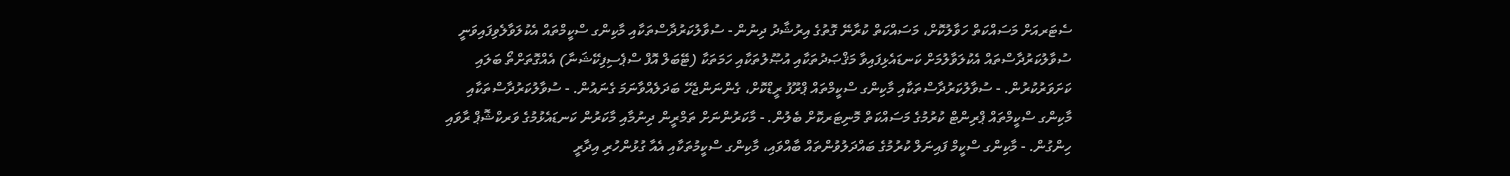ސެޓަރއަށް މަސައްކަތް ހަވާލުކޮށް، މަސައްކަތް ކުރާނޭ ގޮތުގެ އިރުޝާދު ދިނުން - ސުވާލުކަރުދާސްތަކާއި މާކިންގ ސްކީމްތައް އެކުލަވާލެވިފައިވަނީ ސުވާލުކަރުދާސްތައް އެކުލަވާލުމަށް ކަނޑައެޅިފައިވާ މަޤްޞަދުތަކާއި އުޞޫލުތަކާއި ހަމަތަކާ (ޓޭބަލް އޮފް ސްޕެސިފިކޭޝަނާ) އެއްގޮތަށްތޯ ބަލައި ކަށަވަރުކުރުން. - ސުވާލުކަރުދާސްތަކާއި މާކިންގ ސްކީމްތައް ޕްރޫފު ރީޑްކޮށް، ގެންނަންޖެހޭ ބަދަލެއްވާނަމަ ގެނައުން. - ސުވާލުކަރުދާސްތަކާއި މާކިންގ ސްކީމްތައް ޕްރިންޓް ކުރުމުގެ މަސައްކަތް މޮނިޓަރކޮށް ބެލުން. - މާކަރުންނަށް ތަމްރީން ދިނުމާއި މާކަރުން ކަނޑައެޅުމުގެ ވަރކްޝޮޕް ރާވައި ހިންގުން. - މާކިންގ ސްކީމް ފައިނަލް ކުރުމުގެ ބައްދަލުވުންތައް ބާއްވައި، މާކިންގ ސްކީމުތަކާއި އެއާ ގުޅުންހުރި އިދާރީ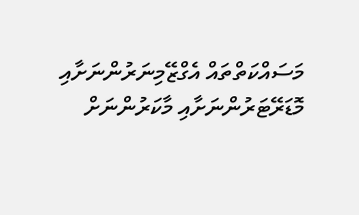މަސައްކަތްތައް އެގްޒޭމިނަރުންނަށާއި މޮޑަރޭޓަރުންނަށާއި މާކަރުންނަށް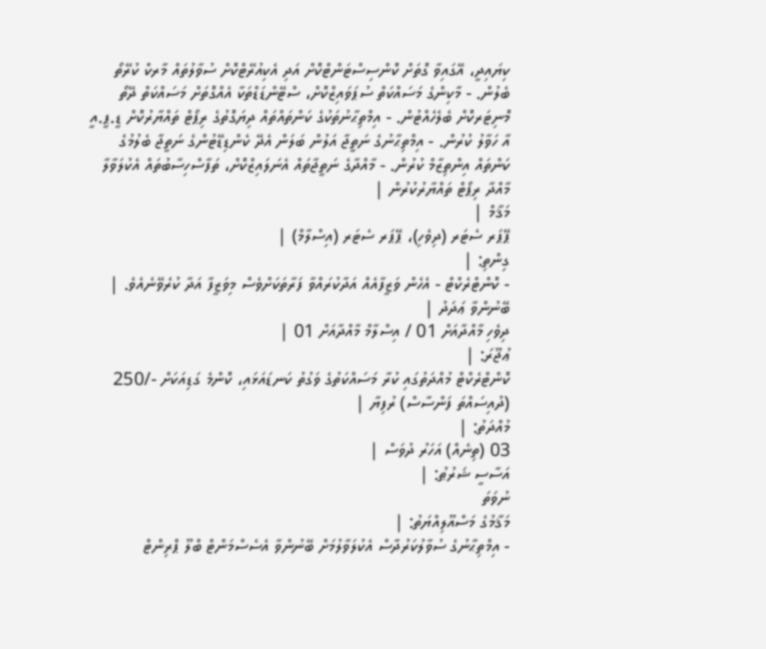ކިޔައިދީ، އޭގައިވާ ގޮތަށް ކޮންސިސްޓަންޓްކޮށް އަދި އެކިއުރޭޓްކޮށް ސުވާލުތައް މާރކް ކުރޭތޯ ބެލުން. - މާކިންގެ މަސައްކަތް ސުޕަވައިޒްކޮށް، ސްޓޭންޑަޑްތަކާ އެއްގޮތަށް މަސައްކަތް ދޭތޯ މޮނިޓަރކޮށް ބެލެހެއްޓުން. - އިމްތިޙާނުތަކުގެ ކަންތައްތައް ދިޔަގޮތުގެ ރިޕޯޓް ތައްޔާރުކޮށް ޑީ.ޕީ.އީ އާ ހަވާލު ކުރުން. - އިމްތިޙާނުގެ ނަތީޖާ އަލުން ބަލަން އެދޭ ކެންޑިޑޭޓުންގެ ނަތީޖާ ބެލުމުގެ ކަންތައް އިންތިޒާމް ކުރުން. - މާއްދާގެ ނަތީޖާތައް އެނަލައިޒްކޮށް، ތަފާސްހިސާބުތައް އެކުލަވާލާ މާއްދާ ރިޕޯޓް ތައްޔާރުކުރުން |
މަޤާމް |
ޕޭޕަރ ސެޓަރ (ދިވެހި)، ޕޭޕަރ ސެޓަރ (އިސްލާމް) |
ގިންތި: |
- ކޮންޓްރެކްޓް - އެހެން ވަޒީފާއެއް އަދާކުރައްވާ ފަރާތަކަށްވެސް މިވަޒީފާ އަދާ ކުރެވޭނެއެވެ. |
ބޭނުންވާ ޢަދަދު |
ދިވެހި މާއްދާއަށް 01 / އިސްލާމް މާއްދާއަށް 01 |
ޢުޖޫރަ: |
ކޮންޓްރެކްޓް މުއްދަތުގައި ކުރާ މަސައްކަތުގެ ވަގުތު ކަނޑައަޅައި، ކޮންމެ ގަޑިއަކަށް -/250 (ދުއިސައްތަ ފަންސާސް) ރުފިޔާ |
މުއްދަތު: |
03 (ތިނެއް) އަހަރު ދުވަސް |
އަސާސީ ޝަރުޠު: |
ނުވަތަ
މަޤާމުގެ މަސްއޫލިއްޔަތު: |
- އިމްތިޙާނުގެ ސުވާލުކަރުދާސް އެކުލަވާލުމަށް ބޭނުންވާ އެސެސްމަންޓް ބްލޫ ޕްރިންޓް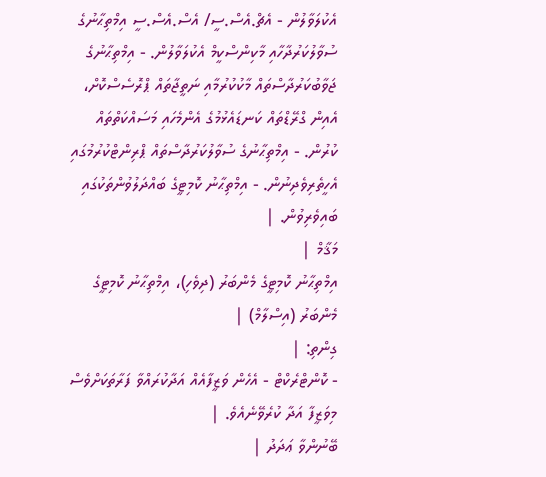އެކުލަވާލުން - އެޗް.އެސް.ސީ/ އެސް.އެސް.ސީ އިމްތިޙާނުގެ ސުވާލުކަރުދާހާއި މާކިންސްކީމް އެކުލަވާލުން. - އިމްތިޙާނުގެ ޖަވާބުކަރުދާސްތައް މާކުކުރުމާއި ނަތީޖާތައް ޕްރޮސެސްކޮށް، އެއިން ގްރޭޑްތައް ކަނޑައެޅުމުގެ އެންމެހައި މަސައްކަތްތައް ކުރުން. - އިމްތިޙާނުގެ ސުވާލުކަރުދާސްތައް ޕްރިންޓްކުރުމުގައި އެހީތެރިވެދިނުން. - އިމްތިޙާނު ކޮމިޓީގެ ބައްދަލުވުންތަކުގައި ބައިވެރިވުން. |
މަޤާމް |
އިމްތިޙާނު ކޮމިޓީގެ މެންބަރު (ދިވެހި)، އިމްތިޙާނު ކޮމިޓީގެ މެންބަރު (އިސްލާމް) |
ގިންތި: |
- ކޮންޓްރެކްޓް - އެހެން ވަޒީފާއެއް އަދާކުރައްވާ ފަރާތަކަށްވެސް މިވަޒީފާ އަދާ ކުރެވޭނެއެވެ. |
ބޭނުންވާ ޢަދަދު |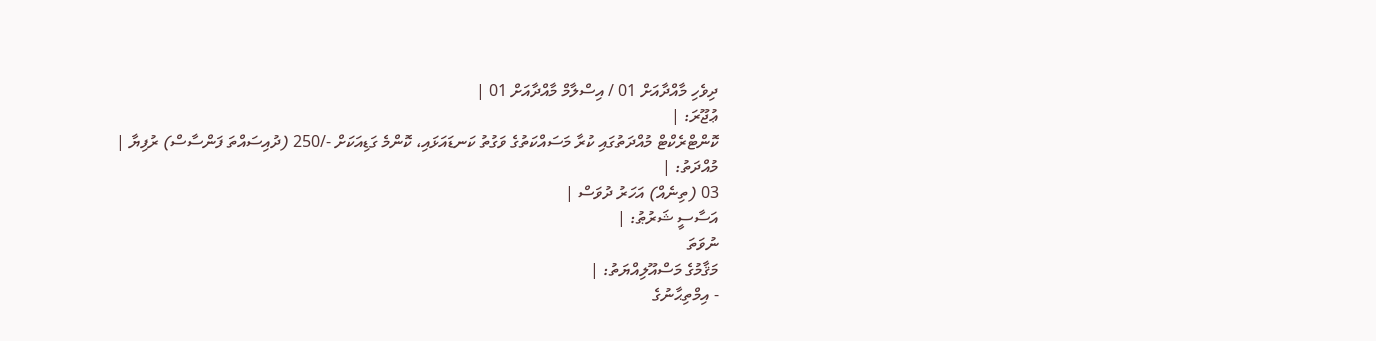ދިވެހި މާއްދާއަށް 01 / އިސްލާމް މާއްދާއަށް 01 |
ޢުޖޫރަ: |
ކޮންޓްރެކްޓް މުއްދަތުގައި ކުރާ މަސައްކަތުގެ ވަގުތު ކަނޑައަޅައި، ކޮންމެ ގަޑިއަކަށް -/250 (ދުއިސައްތަ ފަންސާސް) ރުފިޔާ |
މުއްދަތު: |
03 (ތިނެއް) އަހަރު ދުވަސް |
އަސާސީ ޝަރުޠު: |
ނުވަތަ
މަޤާމުގެ މަސްއޫލިއްޔަތު: |
- އިމްތިޙާނުގެ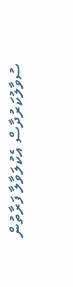ސުވާލުކަރުދާސް އެކުލަވާލާ ފަރާތުން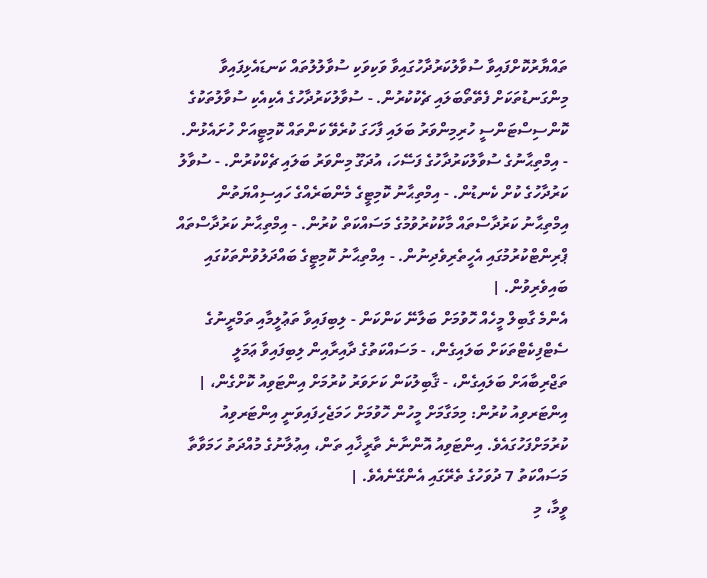ތައްޔާރުކޮށްފައިވާ ސުވާލުކަރުދާހުގައިވާ ވަކިވަކި ސުވާލުލުތައް ކަނޑައެޅިފައިވާ މިންގަނޑުތަކަށް ފެތޭތޯބަލައި ޗެކުކުރުން. - ސުވާލުކަރުދާހުގެ އެކިއެކި ސުވާލުތަކުގެ ކޮންސިސްޓަންސީ ހުރިމިންވަރު ބަލައި ފާހަގަ ކުރެވޭ ކަންތައް ކޮމިޓީއަށް ހުށައެޅުން. - އިމްތިޙާނުގެ ސުވާލުކަރުދާހުގެ ފަސޭހަ، އުދަގޫ މިންވަރު ބަލައި ޗެކްކުރުން. - ސުވާލު ކަރުދާހުގެ ކުށް ކެނޑުން. - އިމްތިޙާނު ކޮމިޓީގެ މެންބަރެއްގެ ހައިސިއްޔަތުން އިމްތިޙާނު ކަރުދާސްތައް މާކުކުރުވުމުގެ މަސައްކަތް ކުރުން. - އިމްތިޙާނު ކަރުދާސްތައް ޕްރިންޓްކުރުމުގައި އެހީތެރިވެދިނުން. - އިމްތިޙާނު ކޮމިޓީގެ ބައްދަލުވުންތަކުގައި ބައިވެރިވުން. |
އެންމެ ގާބިލް މީހެއް ހޮވުމަށް ބަލާނޭ ކަންކަން - ލިބިފައިވާ ތަޢުލީމާއި ތަމްރީނުގެ ސެޓްފިކެޓްތަކަށް ބަލައިގެން، - މަސައްކަތުގެ ދާއިރާއިން ލިބިފައިވާ ޢަމަލީ ތަޖްރިބާއަށް ބަލައިގެން، - ޤާބިލުކަން ކަށަވަރު ކުރުމަށް އިންޓަވިއު ކޮށްގެން، |
އިންޓަރވިއު ކުރުން: މިމަގާމަށް މީހުން ހޮވުމަށް ހަމަޖެހިފައިވަނީ އިންޓަރވިއު ކުރުމަށްފަހުގައެވެ. އިންޓަވިއު އޮންނާނެ ތާރީޚާއި ތަން، އިޢުލާނުގެ މުއްދަތު ހަމަވާތާ މަސައްކަތު 7 ދުވަހުގެ ތެރޭގައި އެންގޭނެއެވެ. |
ވީމާ، މި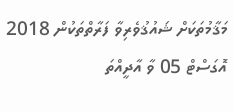މަޤާމުތަކަށް ޝައުޤުވެރިވާ ފަރާތްތަކުން 2018 އޮގަސްޓް 05 ވާ އާދީއްތަ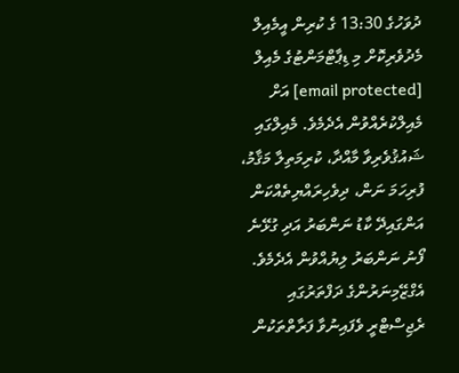ދުވަހުގެ 13:30 ގެ ކުރިން އީމެއިލް މެދުވެރިކޮށް މި ޑިޕާޓްމަންޓުގެ މެއިލް [email protected] އަށް މެއިލްކުރެއްވުން އެދެމެވެ. މެއިލްގައި ޝައުޤުވެރިވާ މާއްދާ، ކުރިމަތިލާ މަޤާމު، ފުރިހަމަ ނަން، ދިވެހިރައްޔިތެއްކަން އަންގައިދޭ ކާޑު ނަންބަރު އަދި ގުޅޭނެ ފޯނު ނަންބަރު ލިޔުއްވުން އެދެމެވެ. އެގްޒޭމިނަރުންގެ ދަފްތަރުގައި ރެޖިސްޓްރީ ވެފައިނުވާ ފަރާތްތަކުން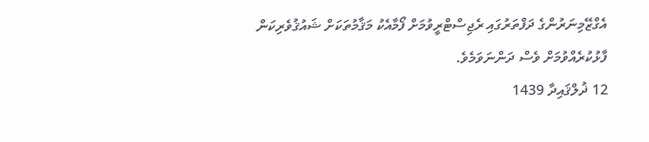އެގްޒޭމިނަރުންގެ ދަފްތަރުގައި ރެޖިސްޓްރީވުމަށް ފޯމާއެކު މަޤާމުތަކަށް ޝައުޤުވެރިކަން ފާޅުކުރެއްވުމަށް ވެސް ދަންނަވަމެވެ.
12 ޛުލްޤައިދާ 1439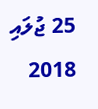25 ޖުލައި 2018